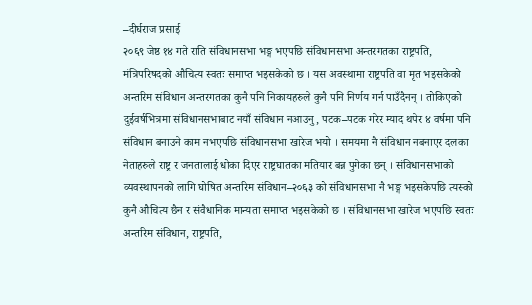–दीर्घराज प्रसाई
२०६९ जेष्ठ १४ गते राति संविधानसभा भङ्ग भएपछि संविधानसभा अन्तरगतका राष्ट्रपति, मंत्रिपरिषदको औचित्य स्वतः समाप्त भइसकेको छ । यस अवस्थामा राष्ट्रपति वा मृत भइसकेको अन्तरिम संविधान अन्तरगतका कुनै पनि निकायहरुले कुनै पनि निर्णय गर्न पाउँदैनन् । तोकिएको दुईवर्षभित्रमा संविधानसभाबाट नयाँ संविधान नआउनु, पटक–पटक गरेर म्याद थपेर ४ वर्षमा पनि संविधान बनाउने काम नभएपछि संविधानसभा खारेज भयो । समयमा नै संविधान नबनाएर दलका नेताहरुले राष्ट्र र जनतालाई धोका दिएर राष्ट्रघातका मतियार बन्न पुगेका छन् । संविधानसभाको व्यवस्थापनको लागि घोषित अन्तरिम संविधान–२०६३ को संविधानसभा नै भङ्ग भइसकेपछि त्यस्को कुनै औचित्य छैन र संवैधानिक मान्यता समाप्त भइसकेको छ । संविधानसभा खारेज भएपछि स्वतः अन्तरिम संविधान, राष्ट्रपति,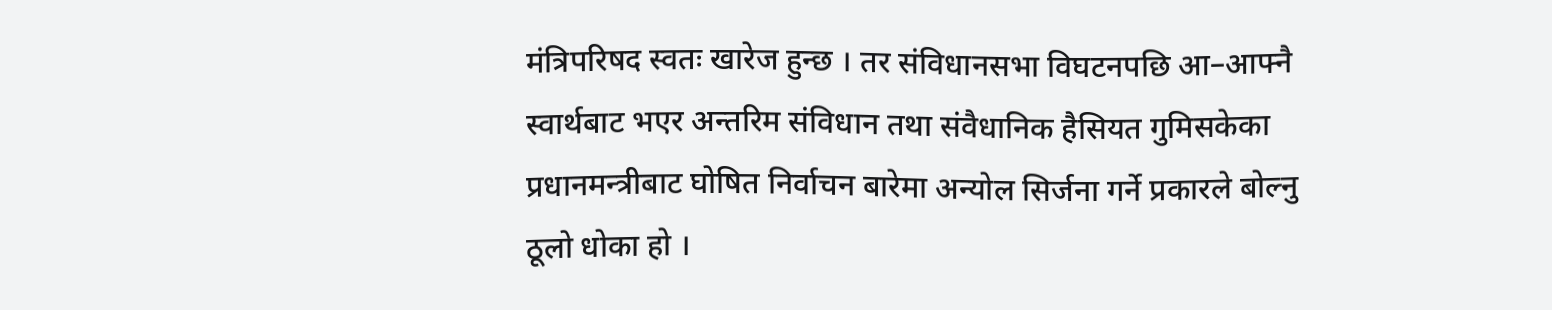मंत्रिपरिषद स्वतः खारेज हुन्छ । तर संविधानसभा विघटनपछि आ–आफ्नै स्वार्थबाट भएर अन्तरिम संविधान तथा संवैधानिक हैसियत गुमिसकेका प्रधानमन्त्रीबाट घोषित निर्वाचन बारेमा अन्योल सिर्जना गर्ने प्रकारले बोल्नु ठूलो धोका हो ।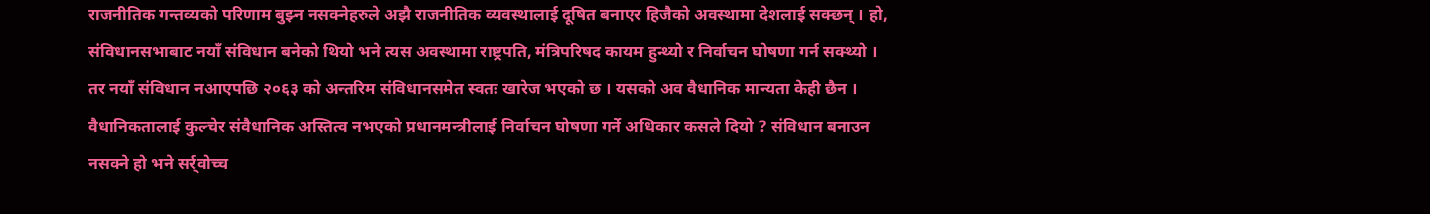राजनीतिक गन्तव्यको परिणाम बुझ्न नसक्नेहरुले अझै राजनीतिक व्यवस्थालाई दूषित बनाएर हिजैको अवस्थामा देशलाई सक्छन् । हो, संविधानसभाबाट नयाँ संविधान बनेको थियो भने त्यस अवस्थामा राष्ट्रपति, मंत्रिपरिषद कायम हुन्थ्यो र निर्वाचन घोषणा गर्न सक्थ्यो । तर नयाँ संविधान नआएपछि २०६३ को अन्तरिम संविधानसमेत स्वतः खारेज भएको छ । यसको अव वैधानिक मान्यता केही छैन ।
वैधानिकतालाई कुल्चेर संवैधानिक अस्तित्व नभएको प्रधानमन्त्रीलाई निर्वाचन घोषणा गर्ने अधिकार कसले दियो ? संविधान बनाउन नसक्ने हो भने सर्र्वोच्च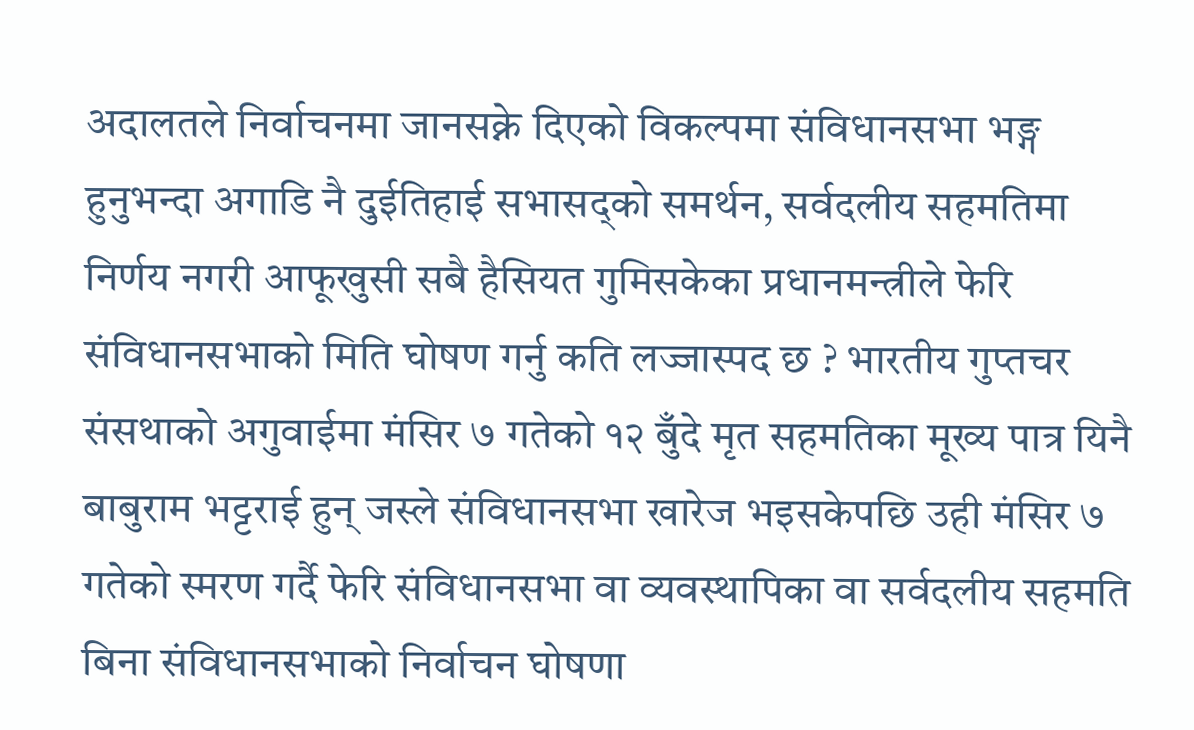अदालतले निर्वाचनमा जानसक्ने दिएको विकल्पमा संविधानसभा भङ्ग हुनुभन्दा अगाडि नै दुईतिहाई सभासद्को समर्थन, सर्वदलीय सहमतिमा निर्णय नगरी आफूखुसी सबै हैसियत गुमिसकेका प्रधानमन्त्रीले फेरि संविधानसभाको मिति घोषण गर्नु कति लज्जास्पद छ ? भारतीय गुप्तचर संसथाको अगुवाईमा मंसिर ७ गतेको १२ बुँदे मृत सहमतिका मूख्य पात्र यिनै बाबुराम भट्टराई हुन् जस्ले संविधानसभा खारेज भइसकेपछि उही मंसिर ७ गतेको स्मरण गर्दै फेरि संविधानसभा वा व्यवस्थापिका वा सर्वदलीय सहमति बिना संविधानसभाको निर्वाचन घोषणा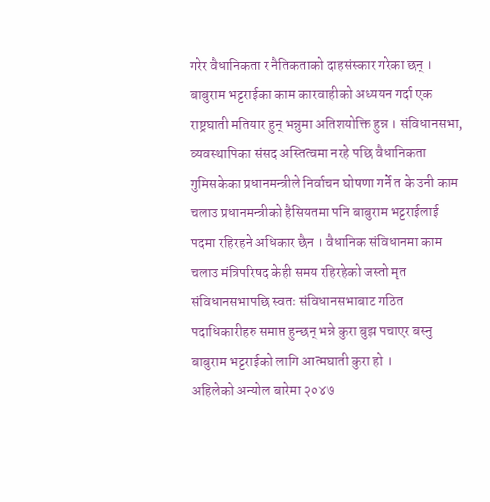गरेर वैधानिकता र नैतिकताको दाहसंस्कार गरेका छन् । बाबुराम भट्टराईका काम कारवाहीको अध्ययन गर्दा एक राष्ट्रघाती मतियार हुन् भन्नुमा अतिशयोक्ति हुन्न । संविधानसभा, व्यवस्थापिका संसद अस्तित्वमा नरहे पछि वैधानिकता गुमिसकेका प्रधानमन्त्रीले निर्वाचन घोषणा गर्ने त के उनी काम चलाउ प्रधानमन्त्रीको हैसियतमा पनि बाबुराम भट्टराईलाई पदमा रहिरहने अधिकार छैन । वैधानिक संविधानमा काम चलाउ मंत्रिपरिषद केही समय रहिरहेको जस्तो मृत संविधानसभापछि स्वतः संविधानसभाबाट गठित पदाधिकारीहरु समाप्त हुन्छन् भन्ने कुरा बुझ पचाएर बस्नु बाबुराम भट्टराईको लागि आत्मघाती कुरा हो ।
अहिलेको अन्योल बारेमा २०४७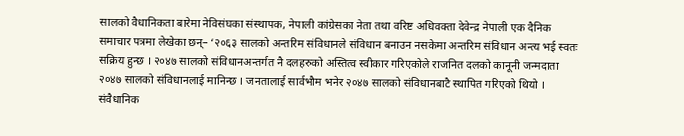सालको वैधानिकता बारेमा नेविसंघका संस्थापक, नेपाली कांग्रेसका नेता तथा वरिष्ट अधिवक्ता देवेन्द्र नेपाली एक दैनिक समाचार पत्रमा लेखेका छन्– ‘२०६३ सालको अन्तरिम संविधानले संविधान बनाउन नसकेमा अन्तरिम संविधान अन्त्य भई स्वतः सक्रिय हुन्छ । २०४७ सालको संविधानअन्तर्गत नै दलहरुको अस्तित्व स्वीकार गरिएकोले राजनित दलको कानूनी जन्मदाता २०४७ सालको संविधानलाई मानिन्छ । जनतालाई सार्वभौम भनेर २०४७ सालको संविधानबाटै स्थापित गरिएको थियो । संवैधानिक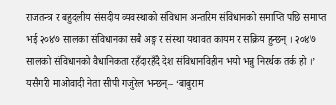राजतन्त्र र बहुदलीय संसदीय व्यवस्थाको संविधान अन्तरिम संविधानको समाप्ति पछि समाप्त भई २०४७ सालका संविधानका सबै अङ्ग र संस्था यथावत कायम र सक्रिय हुन्छन् । २०४७ सालको संविधानको वैधानिकता रहँदारहँदै देश संविधानविहीन भयो भन्नु निरर्थक तर्क हो ।’ यसैगरी माओवादी नेता सीपी गजुरेल भन्छन्– ‘बाबुराम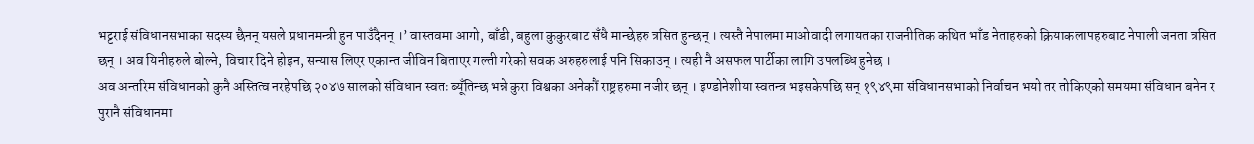भट्टराई संविधानसभाका सदस्य छैनन् यसले प्रधानमन्त्री हुन पाउँदैनन् ।’ वास्तवमा आगो, बाँडी, बहुला कुकुरबाट सँधै मान्छेहरु त्रसित हुन्छन् । त्यस्तै नेपालमा माओवादी लगायतका राजनीतिक कथित भाँड नेताहरुको क्रियाकलापहरुबाट नेपाली जनता त्रसित छन् । अव यिनीहरुले बोल्ने, विचार दिने होइन, सन्यास लिएर एकान्त जीविन बिताएर गल्ती गरेको सवक अरुहरुलाई पनि सिकाउन् । त्यही नै असफल पार्टीका लागि उपलब्धि हुनेछ ।
अव अन्तरिम संविधानको कुनै अस्तित्व नरहेपछि २०४७ सालको संविधान स्वतः ब्यूँतिन्छ भन्ने कुरा विश्वका अनेकौं राष्ट्रहरुमा नजीर छन् । इण्डोनेशीया स्वतन्त्र भइसकेपछि सन् १९४९मा संविधानसभाको निर्वाचन भयो तर तोकिएको समयमा संविधान बनेन र पुरानै संविधानमा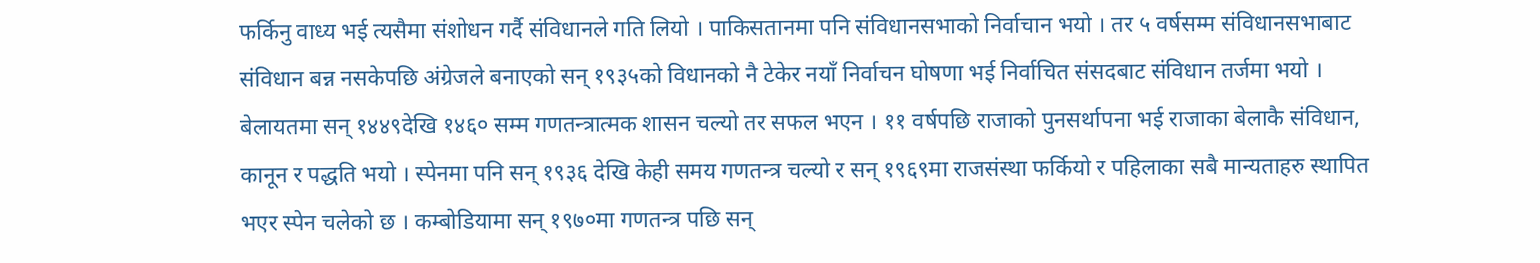फर्किनु वाध्य भई त्यसैमा संशोधन गर्दै संविधानले गति लियो । पाकिसतानमा पनि संविधानसभाको निर्वाचान भयो । तर ५ वर्षसम्म संविधानसभाबाट संविधान बन्न नसकेपछि अंग्रेजले बनाएको सन् १९३५को विधानको नै टेकेर नयाँ निर्वाचन घोषणा भई निर्वाचित संसदबाट संविधान तर्जमा भयो । बेलायतमा सन् १४४९देखि १४६० सम्म गणतन्त्रात्मक शासन चल्यो तर सफल भएन । ११ वर्षपछि राजाको पुनसर्थापना भई राजाका बेलाकै संविधान, कानून र पद्धति भयो । स्पेनमा पनि सन् १९३६ देखि केही समय गणतन्त्र चल्यो र सन् १९६९मा राजसंस्था फर्कियो र पहिलाका सबै मान्यताहरु स्थापित भएर स्पेन चलेको छ । कम्बोडियामा सन् १९७०मा गणतन्त्र पछि सन्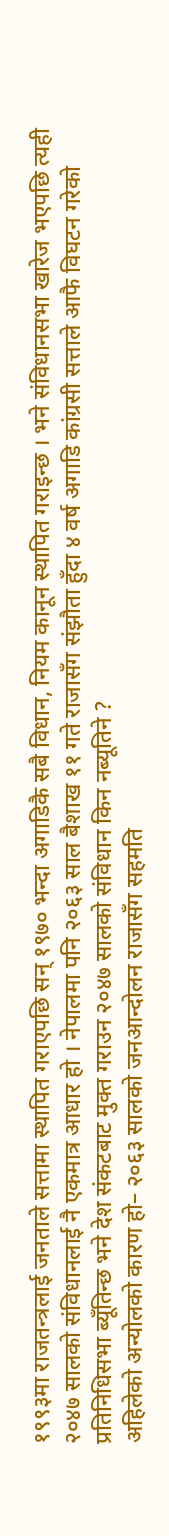१९९३मा राजतन्त्रलाई जनताले सत्तामा स्थापित गराएपछि सन् १९७० भन्दा अगाडिकै सबै विधान, नियम कानून स्थापित गराइन्छ । भने संविधानसभा खारेज भएपछि त्यही २०४७ सालको संविधानलाई नै एकमात्र आधार हो । नेपालमा पनि २०६३ साल बैशाख ११ गते राजासँग संझौता हुँदा ४ वर्ष अगाडि कांग्रसी सत्ताले आफै विघटन गरेको प्रतिनिधिसभा ब्यूँतिन्छ भने देश संकटबाट मुक्त गराउन २०४७ सालको संविधान किन नब्यूतिने ?
अहिलेको अन्योलको कारण हो– २०६३ सालको जनआन्दोलन राजासँग सहमति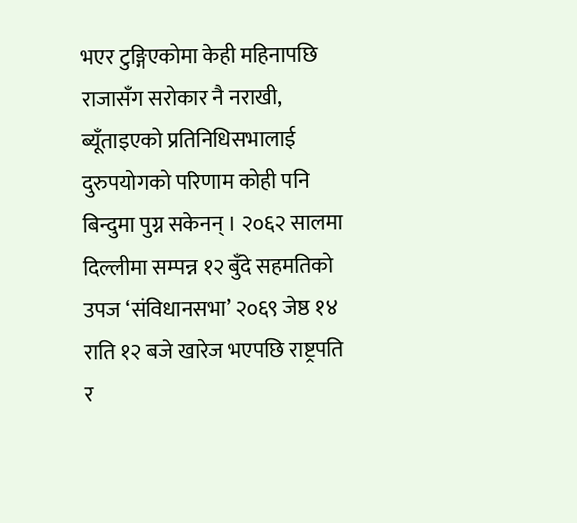भएर टुङ्गिएकोमा केही महिनापछि राजासँग सरोकार नै नराखी, ब्यूँताइएको प्रतिनिधिसभालाई दुरुपयोगको परिणाम कोही पनि बिन्दुमा पुग्न सकेनन् । २०६२ सालमा दिल्लीमा सम्पन्न १२ बुँदे सहमतिको उपज ‘संविधानसभा’ २०६९ जेष्ठ १४ राति १२ बजे खारेज भएपछि राष्ट्रपति र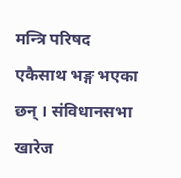मन्त्रि परिषद एकैसाथ भङ्ग भएका छन् । संविधानसभा खारेज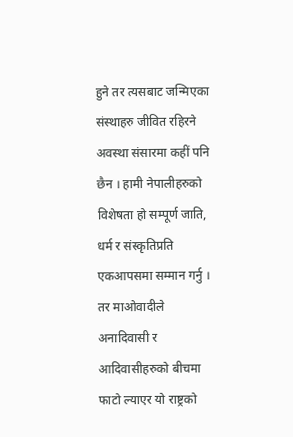हुने तर त्यसबाट जन्मिएका संस्थाहरु जीवित रहिरने अवस्था संसारमा कहीं पनि छैन । हामी नेपालीहरुको विशेषता हो सम्पूर्ण जाति, धर्म र संस्कृतिप्रति एकआपसमा सम्मान गर्नु । तर माओवादीले अनादिवासी र आदिवासीहरुको बीचमा फाटो ल्याएर यो राष्ट्रको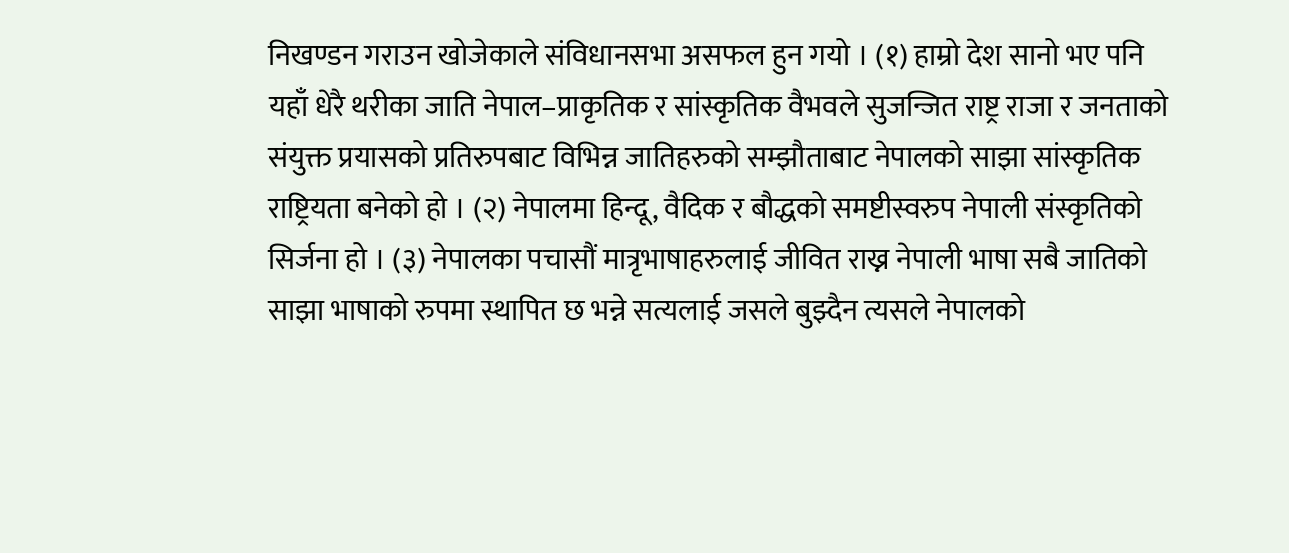निखण्डन गराउन खोजेकाले संविधानसभा असफल हुन गयो । (१) हाम्रो देश सानो भए पनि यहाँ धेरै थरीका जाति नेपाल–प्राकृतिक र सांस्कृतिक वैभवले सुजन्जित राष्ट्र राजा र जनताको संयुक्त प्रयासको प्रतिरुपबाट विभिन्न जातिहरुको सम्झौताबाट नेपालको साझा सांस्कृतिक राष्ट्रियता बनेको हो । (२) नेपालमा हिन्दू, वैदिक र बौद्धको समष्टीस्वरुप नेपाली संस्कृतिको सिर्जना हो । (३) नेपालका पचासौं मात्रृभाषाहरुलाई जीवित राख्न नेपाली भाषा सबै जातिको साझा भाषाको रुपमा स्थापित छ भन्ने सत्यलाई जसले बुझ्दैन त्यसले नेपालको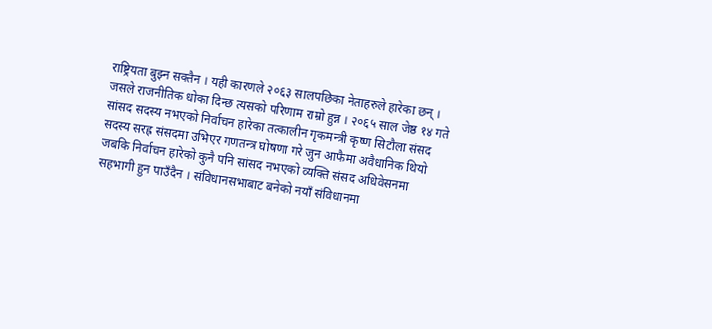राष्ट्रियता बुझ्न सक्तैन । यही कारणले २०६३ सालपछिका नेताहरुले हारेका छन् ।
जसले राजनीतिक धोका दिन्छ त्यसको परिणाम राम्रो हुन्न । २०६५ साल जेष्ठ १४ गते सांसद सदस्य नभएको निर्वाचन हारेका तत्कालीन गृकमन्त्री कृष्ण सिटौला संसद सदस्य सरह्र संसदमा उभिएर गणतन्त्र घोषणा गरे जुन आफैमा अवैधानिक थियो जबकि निर्वाचन हारेको कुनै पनि सांसद नभएको व्यक्ति संसद अधिवेसनमा सहभागी हुन पाउँदैन । संविधानसभाबाट बनेको नयाँ संविधानमा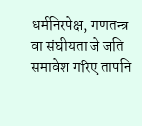धर्मनिरपेक्ष, गणतन्त्र वा संघीयता जे जति समावेश गरिए तापनि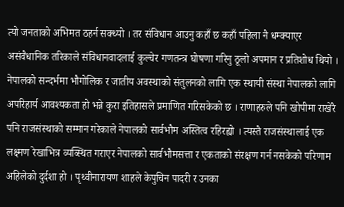त्यो जनताको अभिमत ठहर्न सक्थ्यो । तर संविधान आउनु कहाँ छ कहाँ पहिला नै धम्क्याएर असंवैधानिक तरिकाले संविधानवादलाई कुल्चेर गणतन्त्र घोषणा गरिनु ठूलो अपमान र प्रतिशोध थियो । नेपालको सन्दर्भमा भौगोलिक र जातीय अवस्थाको संतुलनको लागि एक स्थायी संस्था नेपालको लागि अपरिहार्य आवश्यकता हो भन्ने कुरा इतिहासले प्रमाणित गरिसकेको छ । राणाहरुले पनि खोपीमा राखेरै पनि राजसंस्थाको सम्मान गरेकाले नेपालको सार्वभौम अस्तित्व रहिरह्यो । त्यस्तै राजसंस्थालाई एक लक्ष्मण रेखाभित्र व्यव्स्थित गराएर नेपालको सार्वभौमसत्ता र एकताको संरक्षण गर्न नसकेको परिणाम अहिलेको दुर्दशा हो । पृथ्वीनारायण शाहले केपुचिन पादरी र उनका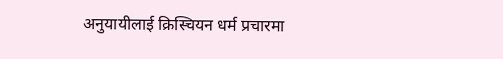अनुयायीलाई क्रिस्चियन धर्म प्रचारमा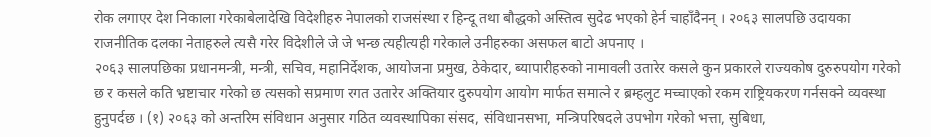रोक लगाएर देश निकाला गरेकाबेलादेखि विदेशीहरु नेपालको राजसंस्था र हिन्दू तथा बौद्धको अस्तित्व सुदेढ भएको हेर्न चाहाँदैनन् । २०६३ सालपछि उदायका राजनीतिक दलका नेताहरुले त्यसै गरेर विदेशीले जे जे भन्छ त्यहीत्यही गरेकाले उनीहरुका असफल बाटो अपनाए ।
२०६३ सालपछिका प्रधानमन्त्री, मन्त्री, सचिव, महानिर्देशक, आयोजना प्रमुख, ठेकेदार, ब्यापारीहरुको नामावली उतारेर कसले कुन प्रकारले राज्यकोष दुरुरुपयोग गरेको छ र कसले कति भ्रष्टाचार गरेको छ त्यसको सप्रमाण रगत उतारेर अक्तियार दुरुपयोग आयोग मार्फत समात्ने र ब्रम्हलुट मच्चाएको रकम राष्ट्रियकरण गर्नसक्ने व्यवस्था हुनुपर्दछ । (१) २०६३ को अन्तरिम संविधान अनुसार गठित व्यवस्थापिका संसद, संविधानसभा, मन्त्रिपरिषदले उपभोग गरेको भत्ता, सुबिधा,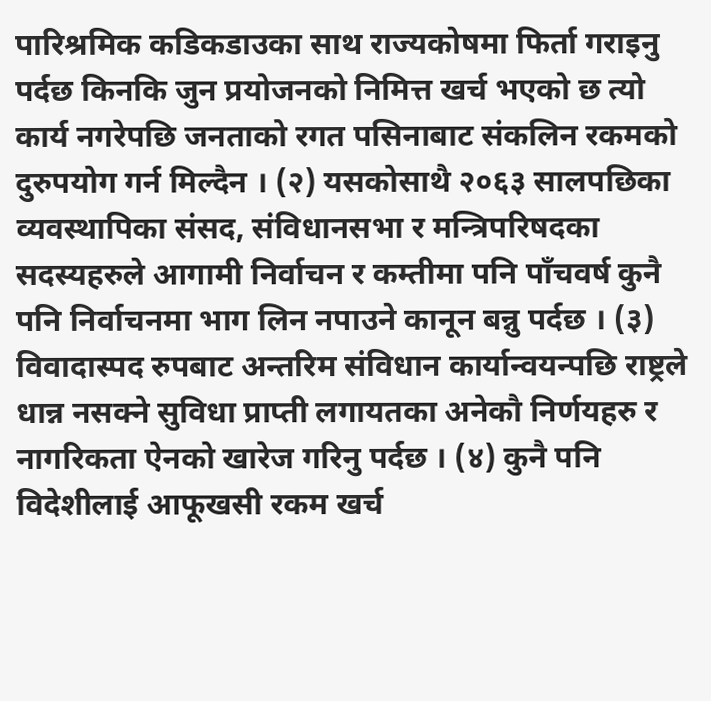पारिश्रमिक कडिकडाउका साथ राज्यकोषमा फिर्ता गराइनु पर्दछ किनकि जुन प्रयोजनको निमित्त खर्च भएको छ त्यो कार्य नगरेपछि जनताको रगत पसिनाबाट संकलिन रकमको दुरुपयोग गर्न मिल्दैन । (२) यसकोसाथै २०६३ सालपछिका व्यवस्थापिका संसद, संविधानसभा र मन्त्रिपरिषदका सदस्यहरुले आगामी निर्वाचन र कम्तीमा पनि पाँचवर्ष कुनै पनि निर्वाचनमा भाग लिन नपाउने कानून बन्नु पर्दछ । (३) विवादास्पद रुपबाट अन्तरिम संविधान कार्यान्वयन्पछि राष्ट्रले धान्न नसक्ने सुविधा प्राप्ती लगायतका अनेकौ निर्णयहरु र नागरिकता ऐनको खारेज गरिनु पर्दछ । (४) कुनै पनि विदेशीलाई आफूखसी रकम खर्च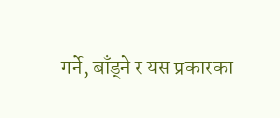गर्ने, बाँड्ने र यस प्रकारका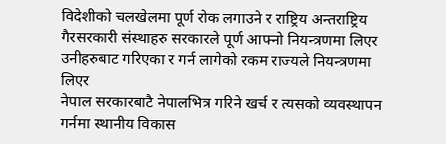विदेशीको चलखेलमा पूर्ण रोक लगाउने र राष्ट्रिय अन्तराष्ट्रिय गैरसरकारी संस्थाहरु सरकारले पूर्ण आफ्नो नियन्त्रणमा लिएर उनीहरुबाट गरिएका र गर्न लागेको रकम राज्यले नियन्त्रणमा लिएर
नेपाल सरकारबाटै नेपालभित्र गरिने खर्च र त्यसको व्यवस्थापन गर्नमा स्थानीय विकास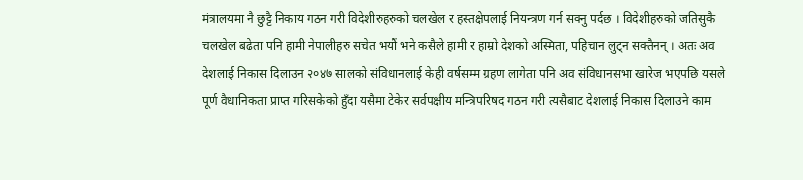मंत्रालयमा नै छुट्टै निकाय गठन गरी विदेशीरुहरुको चलखेल र हस्तक्षेपलाई नियन्त्रण गर्न सक्नु पर्दछ । विदेशीहरुको जतिसुकै चलखेल बढेता पनि हामी नेपालीहरु सचेत भयौं भने कसैले हामी र हाम्रो देशको अस्मिता, पहिचान लुट्न सक्तैनन् । अतः अव देशलाई निकास दिलाउन २०४७ सालको संविधानलाई केही वर्षसम्म ग्रहण लागेता पनि अव संविधानसभा खारेज भएपछि यसले पूर्ण वैधानिकता प्राप्त गरिसकेको हुँदा यसैमा टेकेर सर्वपक्षीय मन्त्रिपरिषद गठन गरी त्यसैबाट देशलाई निकास दिलाउने काम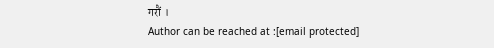गरौं ।
Author can be reached at :[email protected]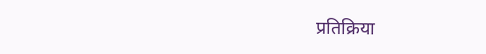प्रतिक्रिया